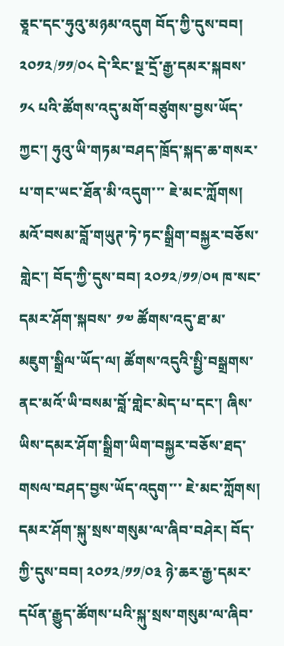ཅཱང་དང་ཧུའུ་མཉམ་འདུག བོད་ཀྱི་དུས་བབ། ༢༠༡༢/༡༡/༠༨ དེ་རིང་སྔ་དྲོ་རྒྱ་དམར་སྐབས་ ༡༨ པའི་ཚོགས་འདུ་མགོ་བཙུགས་བྱས་ཡོད་ཀྱང་། ཧུའུ་ཡི་གཏམ་བཤད་ཁྲོད་སྐད་ཆ་གསར་པ་གང་ཡང་ཐོན་མི་འདུག་་་ ཇེ་མང་ཀློགས།
མའོ་བསམ་བློ་གཡུཊ་ཏེ་ཏང་སྒྲིག་བསྐྱར་བཅོས་གླེང་། བོད་ཀྱི་དུས་བབ། ༢༠༡༢/༡༡/༠༥ ཁ་སང་དམར་ཤོག་སྐབས་ ༡༧ ཚོགས་འདུ་ཐ་མ་མཇུག་སྒྲིལ་ཡོད་ལ། ཚོགས་འདུའི་སྤྱི་བསྒྲགས་ནང་མའོ་ཡི་བསམ་བློ་གླེང་མེད་པ་དང་། ཞིས་ཡིས་དམར་ཤོག་སྒྲིག་ཡིག་བསྐྱར་བཅོས་ཐད་གསལ་བཤད་བྱས་ཡོད་འདུག་་་ ཇེ་མང་ཀློགས།
དམར་ཤོག་སྐུ་སྲས་གསུམ་ལ་ཞིབ་བཤེར། བོད་ཀྱི་དུས་བབ། ༢༠༡༢/༡༡/༠༣ ཉེ་ཆར་རྒྱ་དམར་དཔོན་རྒྱུད་ཚོགས་པའི་སྐུ་སྲས་གསུམ་ལ་ཞིབ་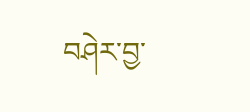བཤེར་བྱ་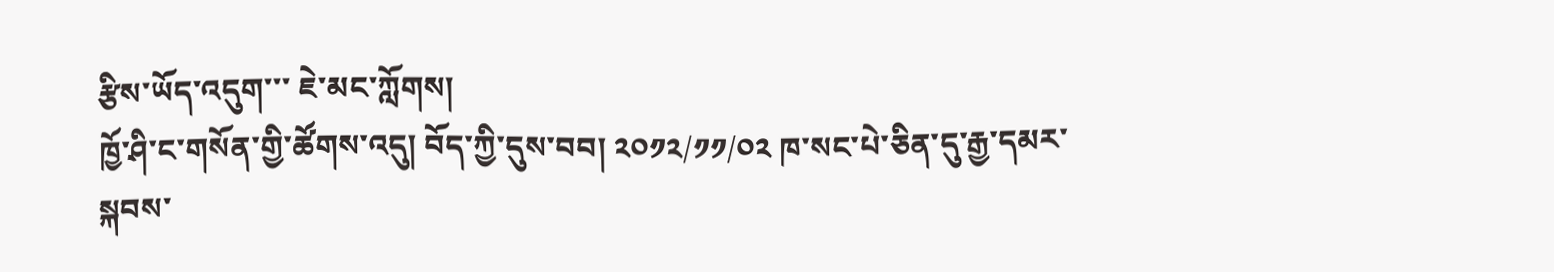རྩིས་ཡོད་འདུག་་་ ཇེ་མང་ཀློགས།
ཁྱོ་ཤི་ང་གསོན་གྱི་ཚོགས་འདུ། བོད་ཀྱི་དུས་བབ། ༢༠༡༢/༡༡/༠༢ ཁ་སང་པེ་ཅིན་དུ་རྒྱ་དམར་སྐབས་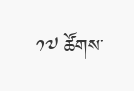༡༧ ཚོགས་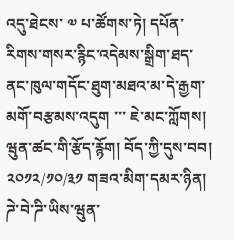འདུ་ཐེངས་ ༧ པ་ཚོགས་ཏེ། དཔོན་རིགས་གསར་རྙིང་འདེམས་སྒྲིག་ཐད་ནང་ཁུལ་གདོང་ཐུག་མཐའ་མ་དེ་རྒྱག་མགོ་བརྩམས་འདུག ་་་ ཇེ་མང་ཀློགས།
ཝུན་ཚང་གི་རྩོད་རྙོག། བོད་ཀྱི་དུས་བབ། ༢༠༡༢/༡༠/༣༡ གཟའ་མིག་དམར་ཉིན། ཌེ་བེ་ཌི་ཡིས་ཝུན་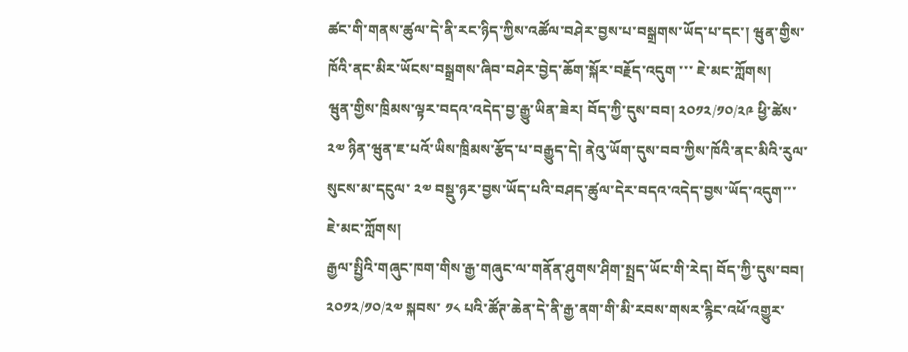ཚང་གི་གནས་ཚུལ་དེ་ནི་རང་ཉིད་ཀྱིས་འཚོལ་བཤེར་བྱས་པ་བསྒྲགས་ཡོད་པ་དང་། ཝུན་གྱིས་ཁོའི་ནང་མིར་ཡོངས་བསྒྲགས་ཞིབ་བཤེར་བྱེད་ཆོག་སྐོར་བརྗོད་འདུག ་་་ ཇེ་མང་ཀློགས།
ཝུན་གྱིས་ཁྲིམས་ལྟར་བདའ་འདེད་བྱ་རྒྱུ་ཡིན་ཟེར། བོད་ཀྱི་དུས་བབ། ༢༠༡༢/༡༠/༢༩ ཕྱི་ཚེས་ ༢༧ ཉིན་ཝུན་ཇ་པའོ་ཡིས་ཁྲིམས་རྩོད་པ་བརྒྱུད་དེ། ནེའུ་ཡོག་དུས་བབ་ཀྱིས་ཁོའི་ནང་མིའི་རུལ་སུངས་མ་དངུལ་ ༢༧ བསྡུ་ཉར་བྱས་ཡོད་པའི་བཤད་ཚུལ་དེར་བདའ་འདེད་བྱས་ཡོད་འདུག་་་ ཇེ་མང་ཀློགས།
རྒྱལ་སྤྱིའི་གཞུང་ཁག་གིས་རྒྱ་གཞུང་ལ་གནོན་ཤུགས་ཤིག་སྤྲད་ཡོང་གི་རེད། བོད་ཀྱི་དུས་བབ། ༢༠༡༢/༡༠/༢༧ སྐབས་ ༡༨ པའི་ཚོཊ་ཆེན་དེ་ནི་རྒྱ་ནག་གི་མི་རབས་གསར་རྙིང་འཕོ་འགྱུར་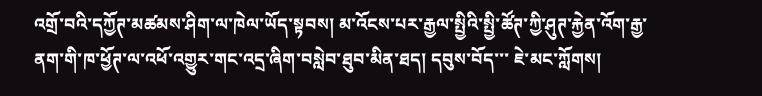འགྲོ་བའི་དཀྱོཊ་མཚམས་ཤིག་ལ་ཁེལ་ཡོད་སྟབས། མ་འོངས་པར་རྒྱལ་སྤྱིའི་སྤྱི་ཚོཊ་ཀྱི་ཤུཊ་རྐྱེན་འོག་རྒྱ་ནག་གི་ཁ་ཕྱོཊ་ལ་འཕོ་འགྱུར་གང་འདྲ་ཞིག་བསླེབ་ཐུབ་མིན་ཐད། དབུས་བོད་་་ ཇེ་མང་ཀློགས།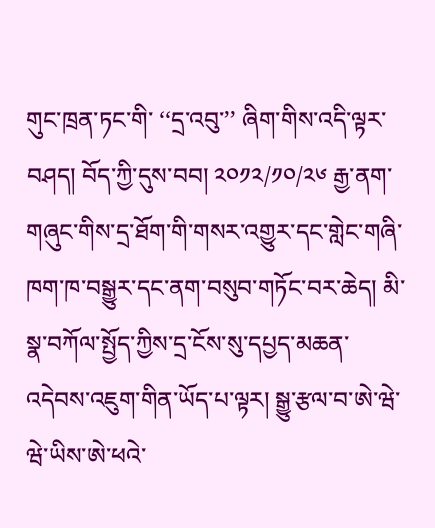གུང་ཁྲན་ཏང་གི་ ‘‘དྲ་འབུ་’’ ཞིག་གིས་འདི་ལྟར་བཤད། བོད་ཀྱི་དུས་བབ། ༢༠༡༢/༡༠/༢༦ རྒྱ་ནག་གཞུང་གིས་དྲ་ཐོག་གི་གསར་འགྱུར་དང་གླེང་གཞི་ཁག་ཁ་བསྒྱུར་དང་ནག་བསུབ་གཏོང་བར་ཆེད། མི་སྣ་བཀོལ་སྤྱོད་ཀྱིས་དྲ་ངོས་སུ་དཔྱད་མཆན་འདེབས་འཇུག་གིན་ཡོད་པ་ལྟར། སྒྱུ་རྩལ་བ་ཨེ་ཝེ་ཝེ་ཡིས་ཨེ་ཕའེ་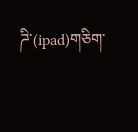ཌི་(ipad)གཅིག་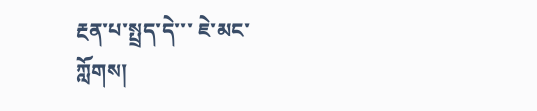རྔན་པ་སྤྲད་དེ་་་ ཇེ་མང་ཀློགས།